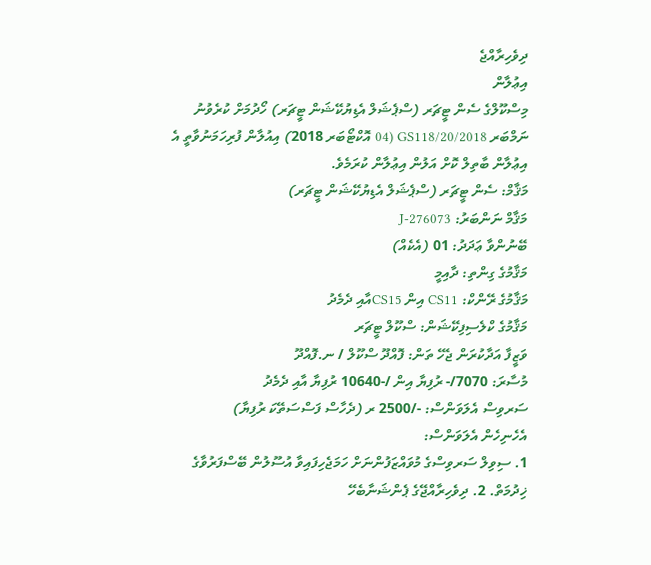ދިވެހިރާއްޖެ
އިޢުލާން
މިސްކޫލްގެ ސެން ޓީޗަރ (ސްޕެޝަލް އެޑިޔުކޭޝަން ޓީޗަރ) ހޯދުމަށް ކުރެވުނު ނަމްބަރ 20/2018/GS118 (04 އޮކްޓޯބަރ 2018) އިއުލާން ފުރިހަމަނުވާތީ އެ އިޢުލާން ބާތިލް ކޮށް އަލުން އިޢުލާން ކުރަމެވެ.
މަޤާމް: ސެން ޓީޗަރ (ސްޕެޝަލް އެޑިޔުކޭޝަން ޓީޗަރ)
މަޤާމް ނަންބަރު: J-276073
ބޭނުންވާ ޢަދަދު: 01 (އެކެއް)
މަޤާމުގެ ގިންތި: ދާއިމީ
މަޤާމުގެ ރޭންކް: CS11 އިން CS15އާއި ދެމެދު
މަޤާމުގެ ކްލެސިފިކޭޝަން: ސްކޫލް ޓީޗަރ
ވަޒީފާ އަދާކުރަން ޖެހޭ ތަން: ފޮއްދޫ ސްކޫލް / ނ.ފޮއްދޫ
މުސާރަ: 7070/- ރުފިޔާ އިން /-10640 ރުފިޔާ އާއި ދެމެދު
ސަރވިސް އެލަވަންސް: -/2500 ރ (ދެހާސް ފަސްސަތޭކަ ރުފިޔާ)
އެހެނިހެން އެލަވަންސް:
1. ސިވިލް ސަރވިސްގެ މުވައްޒަފުންނަށް ހަމަޖެހިފައިވާ އުސޫލުން ބޭސްފަރުވާގެ ޚިދުމަތް. 2. ދިވެހިރާއްޖޭގެ ޕެންޝަނާބެހޭ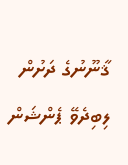ޤާނޫނުގެ ދަށުން ލިބިދެވޭ ޕެންޝަން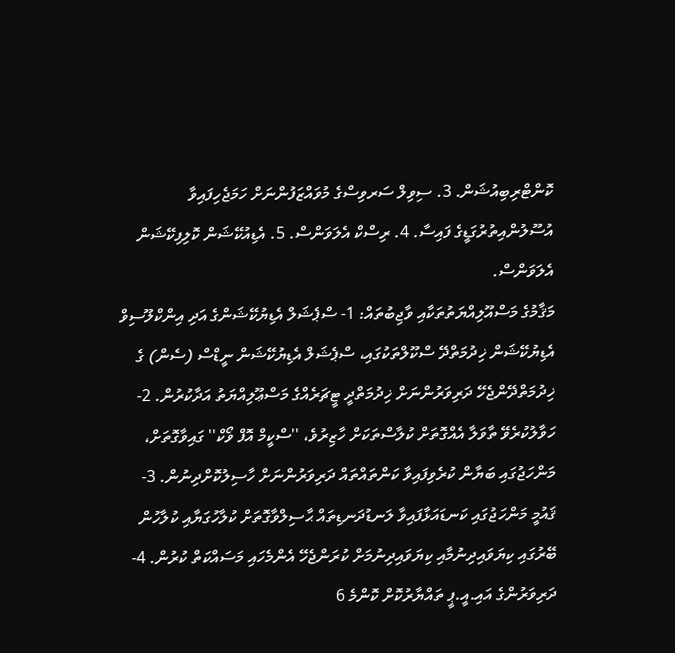ކޮންޓްރިބިއުޝަން. 3. ސިވިލް ސަރވިސްގެ މުވައްޒަފުންނަށް ހަމަޖެހިފައިވާ އުސޫލުންއިތުރުގަޑީގެ ފައިސާ. 4. ރިސްކް އެލަވަންސް. 5. އެޑިއުކޭޝަން ކޮލިފިކޭޝަން އެލަވަންސް.
މަޤާމުގެ މަސްއޫލިއްޔަތުތަކާއި ވާޖިބުތައް: 1- ސްޕެޝަލް އެޑިޔުކޭޝަންގެ އަދި އިންކްލޫސިވް އެޑިޔުކޭޝަން ޚިދުމަތްދޭ ސްކޫލްތަކުގައި، ސްޕެޝަލް އެޑިޔުކޭޝަން ނީޑްސް (ސެން) ގެ ޚިދުމަތްދޭންޖެހޭ ދަރިވަރުންނަށް ޚިދުމަތްދީ ޓީޗަރެއްގެ މަސްޢޫލިއްޔަތު އަދާކުރުން. 2- ހަވާލުކުރެވޭ ތާވަލާ އެއްގޮތަށް ކުލާސްތަކަށް ހާޒިރުވެ، ''ސްކީމް އޮފް ވޯކް'' ގައިވާގޮތަށް، މަންހަޖުގައި ބަޔާން ކުރެވިފައިވާ ކަންތައްތައް ދަރިވަރުންނަށް ހާސިލުކޮށްދިނުން. 3- ޤައުމީ މަންހަޖުގައި ކަނޑައަޅާފައިވާ ލަނޑުދަނޑިތައް ޙާސިލްވާގޮތަށް ކުލާހުގަޔާއި ކުލާހުން ބޭރުގައި ކިޔަވައިދިނުމާއި ކިޔަވައިދިނުމަށް ކުރަންޖެހޭ އެންމެހައި މަސައްކަތް ކުރުން. 4- ދަރިވަރުންގެ އައި.އީ.ޕީ ތައްޔާރުކޮށް ކޮންމެ 6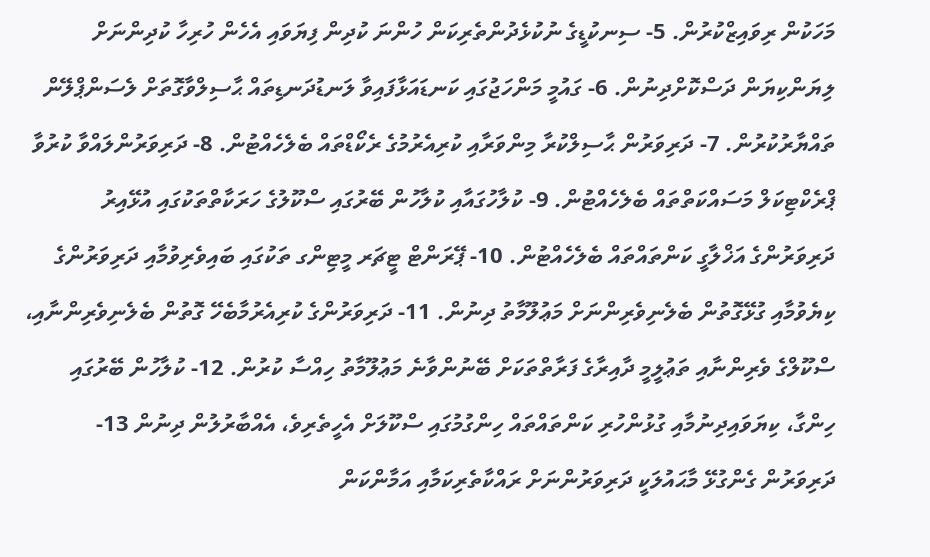މަހަކުން ރިވައިޒްކުރުން. 5- ސިނކުޑީގެ ނުކުޅެދުންތެރިކަން ހުންނަ ކުދިން ފިޔަވައި އެހެން ހުރިހާ ކުދިންނަށް ލިޔަންކިޔަން ދަސްކޮށްދިނުން. 6- ގައުމީ މަންހަޖުގައި ކަނޑައަޅާފައިވާ ލަނޑުދަނޑިތައް ޙާސިލްވާގޮތަށް ލެސަންޕްލޭން ތައްޔާރުކުރުން. 7- ދަރިވަރުން ޙާސިލްކުރާ މިންވަރާއި ކުރިއެރުމުގެ ރެކޯޑްތައް ބެލެހެއްޓުން. 8- ދަރިވަރުންލައްވާ ކުރުވާ ޕްރެކްޓިކަލް މަސައްކަތްތައް ބެލެހެއްޓުން. 9- ކުލާހުގައާއި ކުލާހުން ބޭރުގައި ސްކޫލުގެ ހަރަކާތްތަކުގައި އުޅޭއިރު ދަރިވަރުންގެ އަޚްލާގީ ކަންތައްތައް ބެލެހެއްޓުން. 10- ޕޭރަންޓް ޓީޗަރ މީޓިންގ ތަކުގައި ބައިވެރިވުމާއި ދަރިވަރުންގެ ކިޔެވުމާއި ގުޅޭގޮތުން ބެލެނިވެރިންނަށް މަޢުލޫމާތު ދިނުން. 11- ދަރިވަރުންގެ ކުރިއެރުމާބެހޭ ގޮތުން ބެލެނިވެރިންނާއި، ސްކޫލްގެ ވެރިންނާއި ތަޢުލީމީ ދާއިރާގެ ފަރާތްތަކަށް ބޭނުންވާނެ މަޢުލޫމާތު ހިއްސާ ކުރުން. 12- ކުލާހުން ބޭރުގައި ހިންގާ، ކިޔަވައިދިނުމާއި ގުޅުންހުރި ކަންތައްތައް ހިންގުމުގައި ސްކޫލަށް އެހީތެރިވެ، އެއްބާރުލުން ދިނުން 13- ދަރިވަރުން ގެންގުޅޭ މާޙައުލަކީ ދަރިވަރުންނަށް ރައްކާތެރިކަމާއި އަމާންކަން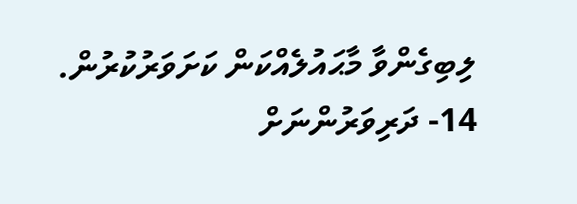ލިބިގެންވާ މާޙައުލެއްކަން ކަށަވަރުކުރުން. 14- ދަރިވަރުންނަށް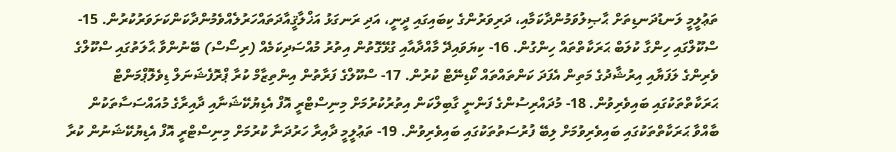ތަޢުލީމީ ލަނޑުދަނޑިތަށް ޙާޞިލުވަމުންދާކަމާއި، ދަރިވަރުންގެ ކިބައިގައި ދީނީ، އަދި ރަނގަޅު އަޚްލާޤީއާދަތައްހަރުލެއްވެމުންދާކަންކަށަވަރުކުރުން. 15- ސްކޫލްގައި ހިންގާ ކުލަބް ޙަރަކާތްތައް ހިންގުން. 16- ކިޔަވައިދޭ މާއްދާއާއި ގުޅޭގޮތުން އިތުރު މުއްސަދިކަމެއް (ރިސޯސް) ބޭނުންވާ ޙާލަތުގައި ސްކޫލްގެ ވެރިންގެ ލަފަޔާއި އިރުޝާދުގެ މަތިން އެފަދަ ކަންތައްތައް ކޯޑިނޭޓް ކުރުން. 17- ސްކޫލްގެ ފަރާތުން އިންތިޒާމް ކުރާ ޕްރޮފެޝަނަލް ޑިވެލޮޕްމަންޓް ޙަރަކާތްތަކުގައި ބައިވެރިވުން. 18- މުދައްރިސުންގެ ފަންނީ ގާބިލްކަން އިތުރުކުރުމަށް މިނިސްޓްރީ އޮފް އެޑިޔުކޭޝަނާއި ދާއިރާގެ މުއައްސަސާތަކުން ބާއްވާ ޙަރަކާތްތަކުގައި ބައިވެރިވުމަށް ލިބޭ ފުރުސަތުތަކުގައި ބައިވެރިވުން. 19- ތަޢުލީމީ ދާއިރާ ހަރުދަނާ ކުރުމަށް މިނިސްޓްރީ އޮފް އެޑިޔުކޭޝަނުން ކުރާ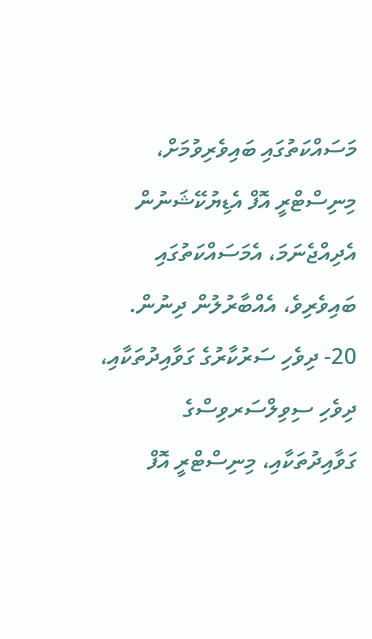މަސައްކަތުގައި ބައިވެރިވުމަށް، މިނިސްޓްރީ އޮފް އެޑިޔުކޭޝަނުން އެދިއްޖެނަމަ، އެމަސައްކަތުގައި ބައިވެރިވެ، އެއްބާރުލުން ދިނުން. 20- ދިވެހި ސަރުކާރުގެ ގަވާއިދުތަކާއި، ދިވެހި ސިވިލްސަރވިސްގެ ގަވާއިދުތަކާއި، މިނިސްޓްރީ އޮފް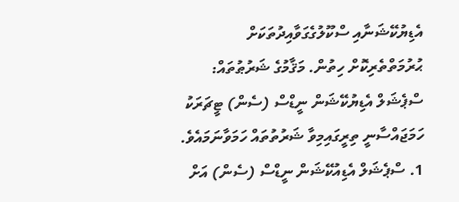އެޑިޔުކޭޝަނާއި ސްކޫލުގެގަވާއިދުތަކަށް ޙުރުމަތްތެރިކޮށް ހިތުން. މަޤާމުގެ ޝަރުޠުތައް:
ސްޕެޝަލް އެޑިޔުކޭޝަން ނީޑްސް (ސެން) ޓީޗަރަކު ހަމަޖައްސާނީ ތިރީގައިމިވާ ޝަރުތުތައް ހަމަވާނަމައެވެ. 1. ސްޕެޝަލް އެޑިއުކޭޝަން ނީޑްސް (ސެން) އަށް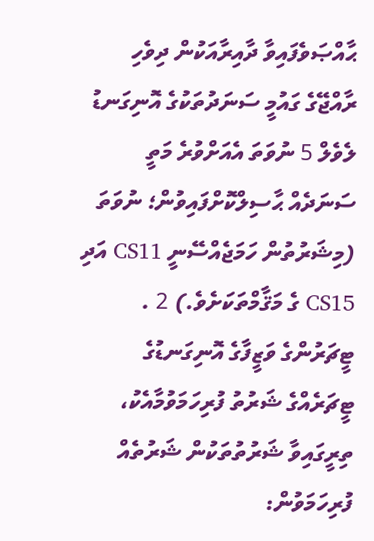ޙާއްޞަވެފައިވާ ދާއިރާއަކުން ދިވެހި ރާއްޖޭގެ ގައުމީ ސަނަދުތަކުގެ އޮނިގަނޑު ލެވެލް 5 ނުވަތަ އެއަށްވުރެ މަތީ ސަނަދެއް ޙާސިލްކޮށްފައިވުން؛ ނުވަތަ (މިޝަރުތުން ހަމަޖެއްސޭނީ CS11 އަދި CS15 ގެ މަޤާމްތަކަށެވެ.) 2 . ޓީޗަރުންގެ ވަޒީފާގެ އޮނިގަނޑުގެ ޓީޗަރެއްގެ ޝަރުތު ފުރިހަމަވުމާއެކު، ތިރީގައިވާ ޝަރުތުތަކުން ޝަރުތެއް ފުރިހަމަވުން: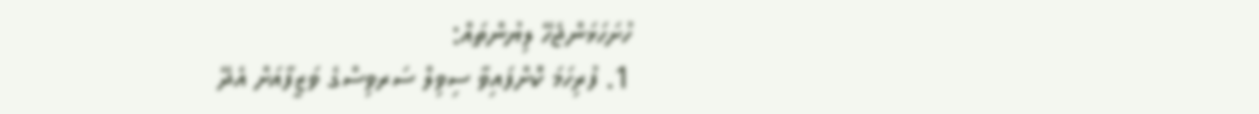ހުށަހަޅަންޖެހޭ ލިޔުންތައް:
1. ފުރިހަމަ ކޮށްފައިވާ ސިވިލް ސަރވިސްގެ ވަޒީފާއަށް އެދޭ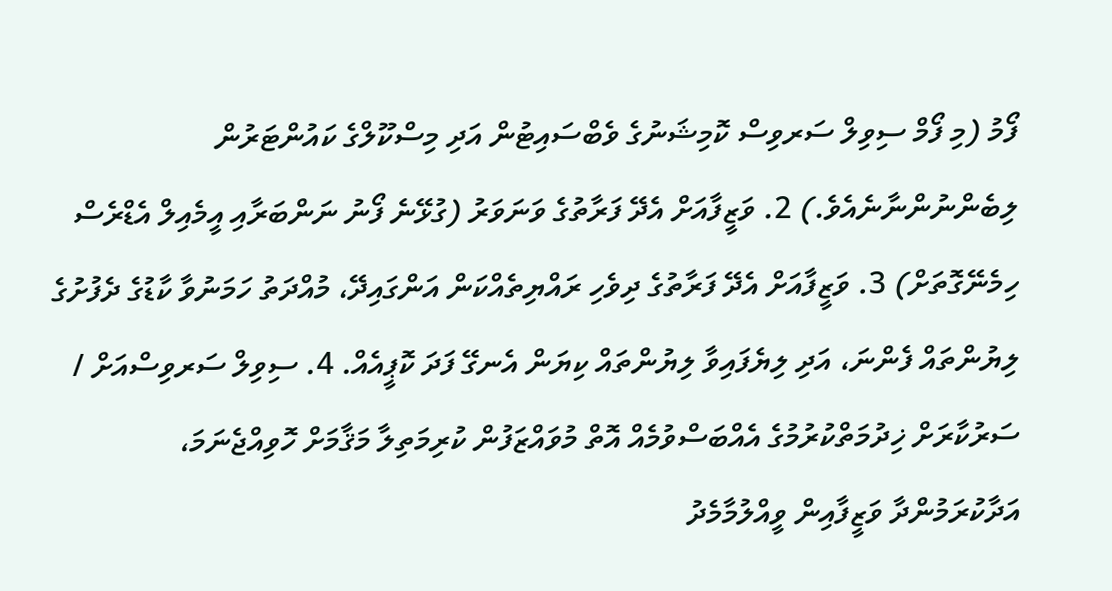ފޯމު (މި ފޯމް ސިވިލް ސަރވިސް ކޮމިޝަނުގެ ވެބްސައިޓުން އަދި މިސްކޫލްގެ ކައުންޓަރުން ލިބެންނުންނާނެއެވެ.) 2. ވަޒީފާއަށް އެދޭ ފަރާތުގެ ވަނަވަރު (ގުޅޭނެ ފޯނު ނަންބަރާއި އީމެއިލް އެޑްރެސް ހިމެނޭގޮތަށް) 3. ވަޒީފާއަށް އެދޭ ފަރާތުގެ ދިވެހި ރައްޔިތެއްކަން އަންގައިދޭ، މުއްދަތު ހަމަނުވާ ކާޑުގެ ދެފުށުގެ ލިޔުންތައް ފެންނަ، އަދި ލިޔެފައިވާ ލިޔުންތައް ކިޔަން އެނގޭ ފަދަ ކޮޕީއެއް. 4. ސިވިލް ސަރވިސްއަށް / ސަރުކާރަށް ޚިދުމަތްކުރުމުގެ އެއްބަސްވުމެއް އޮތް މުވައްޒަފުން ކުރިމަތިލާ މަޤާމަށް ހޮވިއްޖެނަމަ، އަދާކުރަމުންދާ ވަޒީފާއިން ވީއްލުމާމެދު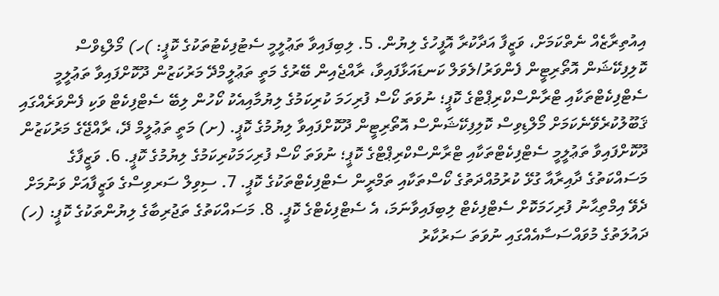އިއުތިރާޒެއް ނެތްކަމަށް، ވަޒީފާ އަދާކުރާ އޮފީހުގެ ލިޔުން. 5. ލިބިފައިވާ ތަޢުލީމީ ސެޓުފިކެޓުތަކުގެ ކޮޕީ: )ހ) މޯލްޑިވްސް ކޮލިފިކޭޝަން އޮތޯރިޓީން ފެންވަރު/ލެވަލް ކަނޑައަޅާފައިވާ، ރާއްޖެއިން ބޭރުގެ މަތީ ތަޢުލީމްދޭ މަރުކަޒުން ދޫކޮށްފައިވާ ތަޢުލީމީ ސެޓްފިކެޓްތަކާއި ޓްރާންސްކްރިޕްޓްގެ ކޮޕީ؛ ނުވަތަ ކޯސް ފުރިހަމަ ކުރިކަމުގެ ލިޔުމާއިއެކު ކޯހުން ލިބޭ ސެޓްފިކެޓް ވަކި ފެންވަރެއްގައި ޤަބޫލުކުރެވޭނެކަމަށް މޯލްޑިވިސް ކޮލިފިކޭޝަންސް އޮތޯރިޓީން ދޫކޮށްފައިވާ ލިޔުމުގެ ކޮޕީ. (ށ) މަތީ ތަޢުލީމް ދޭ، ރާއްޖޭގެ މަރުކަޒުން ދޫކޮށްފައިވާ ތަޢުލީމީ ސެޓްފިކެޓްތަކާއި ޓްރާންސްކްރިޕްޓްގެ ކޮޕީ؛ ނުވަތަ ކޯސް ފުރިހަމަކުރިކަމުގެ ލިޔުމުގެ ކޮޕީ. 6. ވަޒީފާގެ މަސައްކަތުގެ ދާއިރާއާ ގުޅޭ ކުރުމުއްދަތުގެ ކޯސްތަކާއި ތަމްރީން ސެޓްފިކެޓްތަކުގެ ކޮޕީ. 7. ސިވިލް ސަރވިސްގެ ވަޒީފާއަށް ވަނުމަށް ދެވޭ އިމްތިޙާނު ފުރިހަމަކޮށް ސެޓްފިކެޓް ލިބިފައިވާނަމަ، އެ ސެޓްފިކެޓްގެ ކޮޕީ. 8. މަސައްކަތުގެ ތަޖުރިބާގެ ލިޔުންތަކުގެ ކޮޕީ: (ހ) ދައުލަތުގެ މުވައްސަސާއެއްގައި ނުވަތަ ސަރުކާރު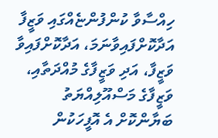ހިއްސާވާ ކުންފުންޏެއްގައި ވަޒީފާ އަދާކޮށްފައިވާނަމަ، އަދާކޮށްފައިވާ ވަޒީފާ، އަދި ވަޒީފާގެ މުއްދަތާއި، ވަޒީފާގެ މަސްއޫލިއްޔަތު ބަޔާންކޮށް އެ އޮފީހަކުން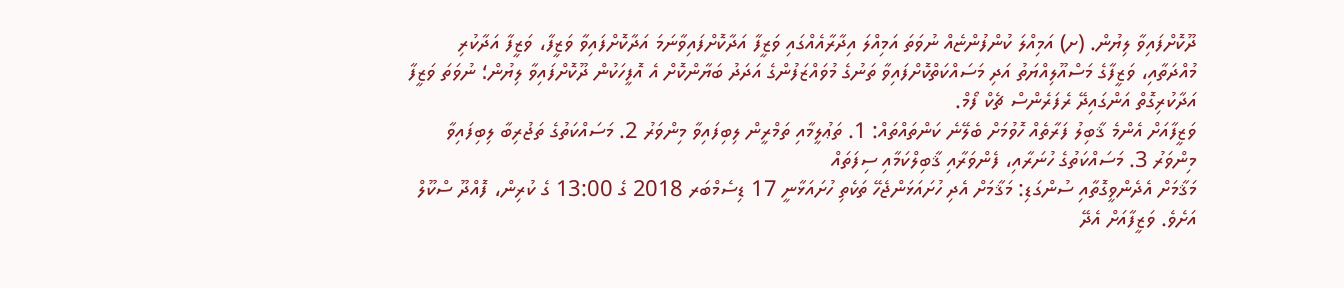ދޫކޮށްފައިވާ ލިޔުން. (ށ) އަމިއްލަ ކުންފުންޏެއް ނުވަތަ އަމިއްލަ އިދާރާއެއްގައި ވަޒީފާ އަދާކޮށްފައިވާނަމަ އަދާކޮށްފައިވާ ވަޒީފާ، ވަޒީފާ އަދާކުރި މުއްދަތާއި، ވަޒީފާގެ މަސްއޫލިއްޔަތު އަދި މަސައްކަތްކޮށްފައިވާ ތަނުގެ މުވައްޒަފުންގެ އަދަދު ބަޔާންކޮށް އެ އޮފީހަކުން ދޫކޮށްފައިވާ ލިޔުން؛ ނުވަތަ ވަޒީފާ އަދާކުރިގޮތް އަންގައިދޭ ރެފަރެންސް ޗެކް ފޯމް.
ވަޒީފާއަށް އެންމެ ޤާބިލު ފަރާތެއް ހޮވުމަށް ބެލޭނެ ކަންތައްތައް: 1. ތަޢުލީމާއި ތަމްރީން ލިބިފައިވާ މިންވަރު 2. މަސައްކަތުގެ ތަޖުރިބާ ލިބިފައިވާ މިންވަރު 3. މަސައްކަތުގެ ހުނަރާއި، ފެންވަރާއި ޤާބިލްކަމާއި ސިފަތައް
މަޤާމަށް އެދެންވީގޮތާއި ސުންގަޑި: މަޤާމަށް އެދި ހުށައަޅަންޖެހޭ ތަކެތި ހުށައަޅާނީ 17 ޑިސެމްބަރ 2018 ގެ 13:00 ގެ ކުރިން، ފޮއްދޫ ސްކޫލް އަށެވެ. ވަޒީފާއަށް އެދޭ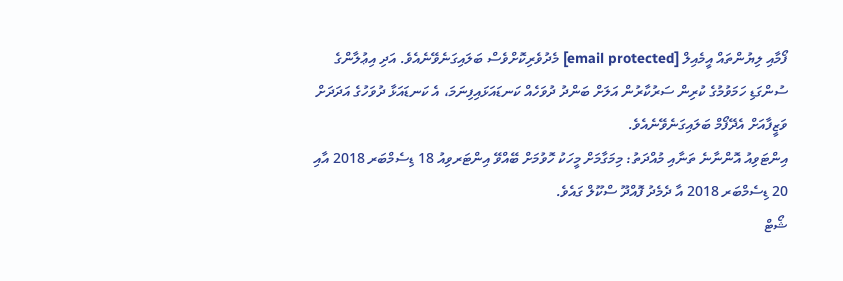ފޯމާއި ލިޔުންތައް އީމެއިލް [email protected] މެދުވެރިކޮށްވެސް ބަލައިގަނެވޭނެއެވެ. އަދި އިޢުލާންގެ ސުންގަޑި ހަމަވުމުގެ ކުރިން ސަރުކާރުން އަލަށް ބަންދު ދުވަހެއް ކަނޑައަޅައިފިނަމަ، އެ ކަނޑައަޅާ ދުވަހުގެ އަދަދަށް ވަޒީފާއަށް އެދޭފޯމް ބަލައިގަނެވޭނެއެވެ.
އިންޓަވިއު އޮންނާނެ ތަނާއި މުއްދަތު: މިމަގާމަށް މީހަކު ހޮވުމަށް ބޭއްވޭ އިންޓަރވިއު 18 ޑިސެމްބަރ 2018 އާއި 20 ޑިސެމްބަރ 2018 އާ ދެމެދު ފޮއްދޫ ސްކޫލް ގައެވެ.
ޝޯޓް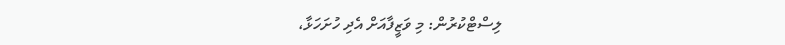ލިސްޓްކުރުން: މި ވަޒީފާއަށް އެދި ހުށަހަޅާ،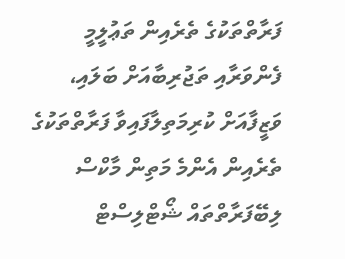ފަރާތްތަކުގެ ތެރެއިން ތަޢުލީމީ ފެންވަރާއި ތަޖުރިބާއަށް ބަލައި، ވަޒީފާއަށް ކުރިމަތިލާފައިވާ ފަރާތްތަކުގެ ތެރެއިން އެންމެ މަތިން މާކްސް ލިބޭފަރާތްތައް ޝޯޓްލިސްޓް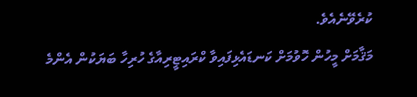ކުރެވޭނެއެވެ.
މަޤާމަށް މީހުން ހޮވުމަށް ކަނޑައެޅިފައިވާ ކްރައިޓީރިއާގެ ހުރިހާ ބަޔަކުން އެންމެ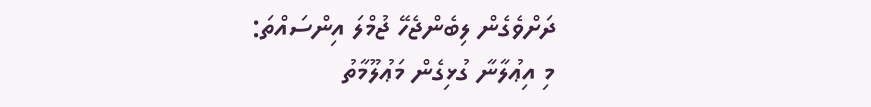ދަށްވެގެން ލިބެންޖެހޭ ޖުމްލަ އިންސައްތަ:
މި އިޢުލާނާ ގުޅިގެން މަޢުލޫމާތު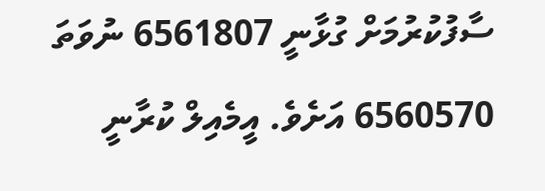ސާފުކުރުމަށް ގުޅާނީ 6561807 ނުވަތަ 6560570 އަށެވެ. އީމެއިލް ކުރާނީ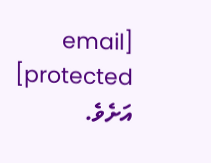[email protected] އަށެވެ.